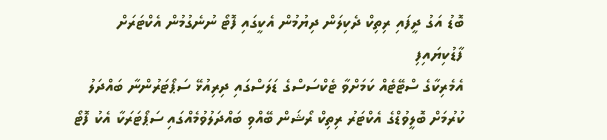ބޮޑު އަގު ދީފައި ރިތިކް ދެކިލަން ދިޔުމުން އެކީގައި ފޮޓޯ ނުނެގުމުން އެކްޓަރަށް ފާޑުކިޔައިފި
އެމެރިކާގެ ސްޓޭޓެއް ކަމަށްވާ ޓެކްސަސްގެ ޑަލަސްގައި ދިރިއުޅޭ ސަޕޯޓަރުންނާ ބައްދަލު ކުރުމަށް ބޮލީވުޑްގެ އެކްޓަރު ރިތިކް ރޯޝަން ބޭއްވި ބައްދަލުވުމެއްގައި ސަޕޯޓަރަކާ އެކު ފޮޓޯ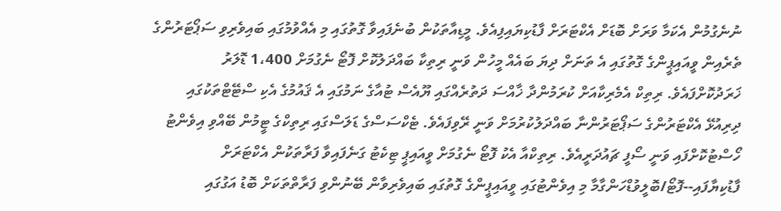ނުނެގުމުން އެކަމާ ވަރަށް ބޮޑަށް އެކްޓަރަށް ފާޑުކިޔައިފިއެވެ. މީޑިއާތަކުން ބުނެފައިވާ ގޮތުގައި މި އެއްވުމުގައި ބައިވެރިވި ސަޕޯޓަރުންގެ ތެރެއިން ވީއައިޕީންގެ ގޮތުގައި އެ ތަނަށް ދިޔަ ބައެއް މީހުން ވަނީ ރިތިކާ ބައްދަލުކޮށް ފޮޓޯ ނެގުމަށް 1،400 ޑޮލަރު ޚަރަދުކޮށްފައެވެ. ރިތިކް އެމެރިކާއަށް ކުރަމުންދާ ޚާއްސަ ދަތުރެއްގައި ޔޫއެސް ޓުއާގެ ނަމުގައި އެ ޤައުމުގެ އެކި ސްޓޭޓްތަކުގައި ދިރިއުޅޭ އެކްޓަރުންގެ ސަޕޯޓަރުންނާ ބައްދަލުކުރުމަށް ވަނީ ރޭވިފައެވެ. ޓެކްސަސްގެ ޑަލަސްގައި ރިތިކްގެ ޓީމުން ބޭއްވި އިވެންޓު ހޯސްޓުކޮށްފައި ވަނީ ސޯފީ ޗައުދަރީއެވެ. ރިތިކްއާ އެކު ފޮޓޯ ނެގުމަށް ވީއައިޕީ ޓިކެޓު ގަނެފައިވާ ފަރާތަކުން އެކްޓަރަށް ފާޑުކިޔާފައި--ފޮޓޯ/ބޮލީވުޑްހަންގާމާ މި އިވެންޓުގައި ވީއައިޕީންގެ ގޮތުގައި ބައިވެރިވާން ބޭނުންވި ފަރާތްތަކަށް ބޮޑު އަގުގައި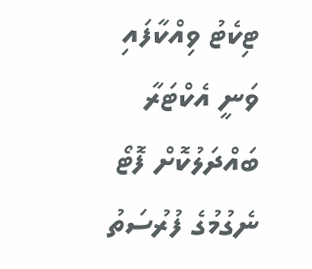ޓިކެޓު ވިއްކާފައި ވަނީ އެކްޓަރާ ބައްދަލުކޮށް ފޮޓޯ ނެގުމުގެ ފުރުސަތު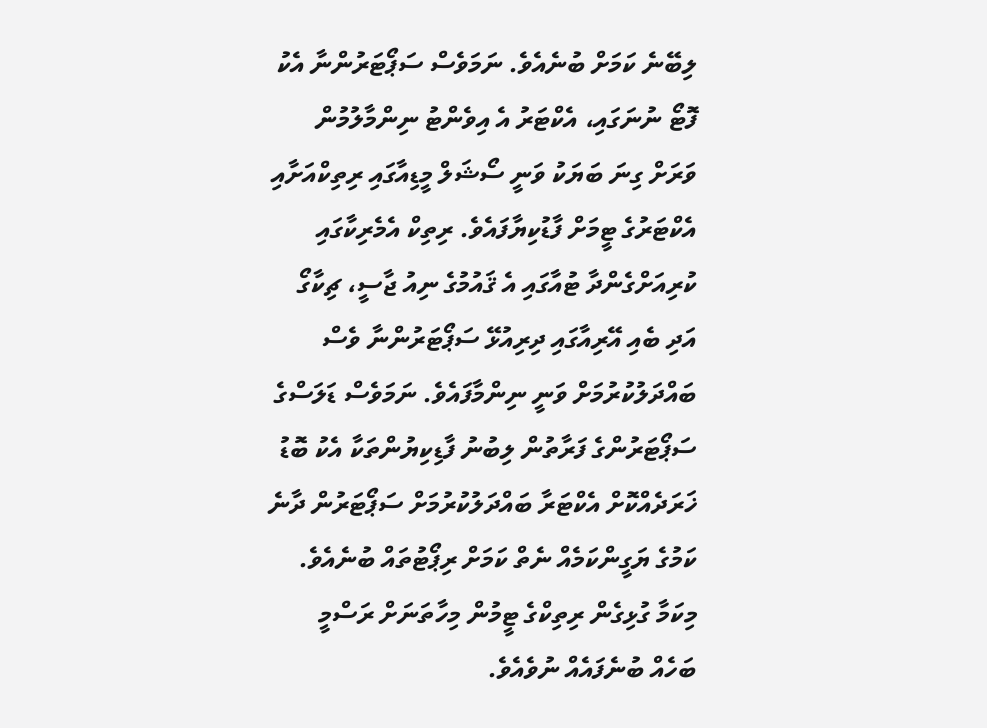ލިބޭނެ ކަމަށް ބުނެއެވެ. ނަމަވެސް ސަޕޯޓަރުންނާ އެކު ފޮޓޯ ނުނަގައި، އެކްޓަރު އެ އިވެންޓު ނިންމާލުމުން ވަރަށް ގިނަ ބަޔަކު ވަނީ ސޯޝަލް މީޑިއާގައި ރިތިކްއަށާއި އެކްޓަރުގެ ޓީމަށް ފާޑުކިޔާފައެވެ. ރިތިކް އެމެރިކާގައި ކުރިއަށްގެންދާ ޓުއާގައި އެ ޤައުމުގެ ނިއު ޖާސީ، ޗިކާގޯ އަދި ބެއި އޭރިއާގައި ދިރިއުޅޭ ސަޕޯޓަރުންނާ ވެސް ބައްދަލުކުރުމަށް ވަނީ ނިންމާފައެވެ. ނަމަވެސް ޑަލަސްގެ ސަޕޯޓަރުންގެ ފަރާތުން ލިބުނު ފާޑިކިޔުންތަކާ އެކު ބޮޑު ޚަރަދެއްކޮށް އެކްޓަރާ ބައްދަލުކުރުމަށް ސަޕޯޓަރުން ދާނެ ކަމުގެ ޔަގީންކަމެއް ނެތް ކަމަށް ރިޕޯޓުތައް ބުނެއެވެ. މިކަމާ ގުޅިގެން ރިތިކްގެ ޓީމުން މިހާތަނަށް ރަސްމީ ބަހެއް ބުނެފައެއް ނުވެއެވެ.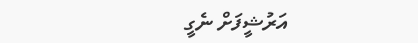އަރުޝީފަށް ނެގީ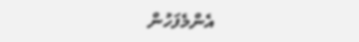އެންމެފަހުން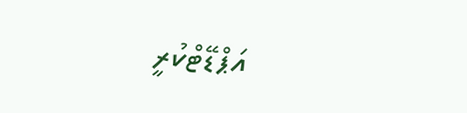އަޕްޑޭޓްކުރީ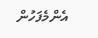އެންމެފަހުން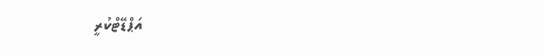އަޕްޑޭޓްކުރީ